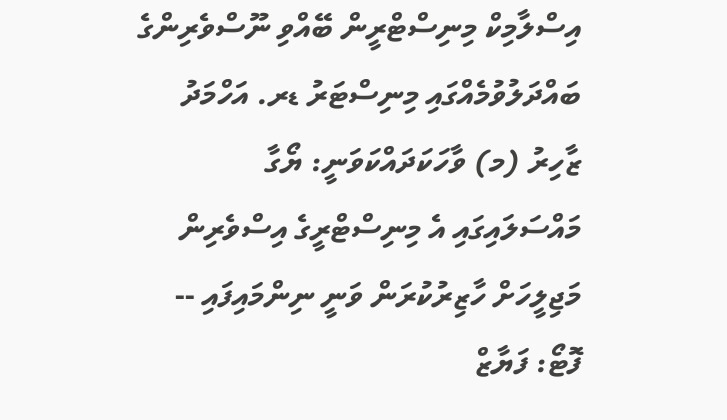އިސްލާމިކް މިނިސްޓްރީން ބޭއްވި ނޫސްވެރިންގެ ބައްދަލުވުމެއްގައި މިނިސްޓަރު ޑރ. އަހްމަދު ޒާހިރު (މ) ވާހަކަދައްކަވަނީ: ޔޯގާ މައްސަލައިގައި އެ މިނިސްޓްރީގެ އިސްވެރިން މަޖިލީހަށް ހާޒިރުކުރަން ވަނީ ނިންމައިފައި -- ފޮޓޯ: ފަޔާޒް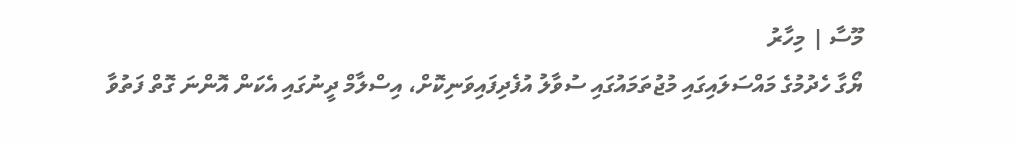މޫސާ | މިހާރު
ޔޯގާ ހެދުމުގެ މައްސަލައިގައި މުޖުތަމައުގައި ސުވާލު އުފެދިފައިވަނިކޮށް، އިސްލާމް ދީނުގައި އެކަން އޮންނަ ގޮތް ފަތުވާ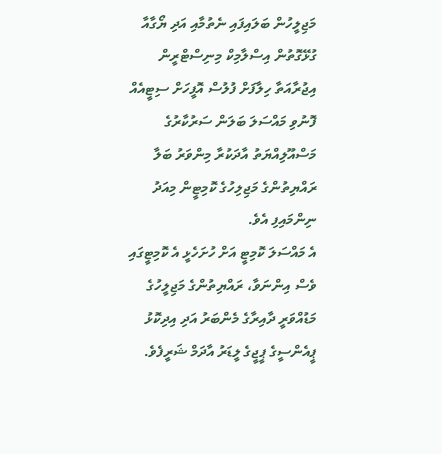މަޖިލީހުން ބަލައިފައި ނެތުމާއި އަދި ޔޯގާއާ ގުޅޭގޮތުން އިސްލާމިކް މިނިސްޓްރީން އިޖުރާއަތާ ހިލާފަށް ފުލުސް އޮފީހަށް ސިޓީއެއް ފޮނުވި މައްސަލަ ބަލަން ސަރުކާރުގެ މަސްއޫލިއްޔަތު އާދަކުރާ މިންވަރު ބަލާ ރައްޔިތުންގެ މަޖިލިހުގެ ކޮމިޓީން މިއަދު ނިންމައިފި އެވެ.
އެ މައްސަލަ ކޮމިޓީ އަށް ހުށަހެޅީ އެ ކޮމިޓީގައި ވެސް އިންނަވާ، ރައްޔިތުންގެ މަޖިލީހުގެ މަޑުއްވަރީ ދާއިރާގެ މެންބަރު އަދި އިދިކޮޅު ޕީއެންސީގެ ޕީޖީގެ ލީޑަރު އާދަމް ޝަރީފެވެ.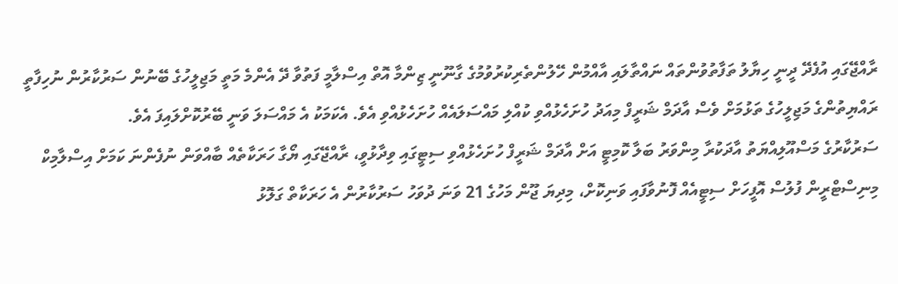ރާއްޖޭގައި އުފެދޭ ދީނީ ހިޔާލު ތަފާތުވުންތައް ނައްތާލައި އާއްމުން ހޭލުންތެރިކުރުވުމުގެ ގާނޫނީ ޒިންމާ އޮތް އިސްލާމީ ފަތުވާ ދޭ އެންމެ މަތީ މަޖިލީހުގެ ބޭނުން ސަރުކާރުން ނުހިފާތީ ރައްޔިތުންގެ މަޖިލީހުގެ ތަޅުމަށް ވެސް އާދަމް ޝަރީފް މިއަދު ހުށަހެޅުއްވި ކުއްލި މައްސަލައެއް ހުށަހެޅުއްވި އެވެ. އެކަމަކު އެ މައްސަލަ ވަނީ ބޭރުކޮށްލައިފަ އެވެ.
ސަރުކާރުގެ މަސްއޫލިއްޔަތު އާދަކުރާ މިންވަރު ބަލާ ކޮމިޓީ އަށް އާދަމް ޝަރީފް ހުށަހެޅުއްވި ސިޓީގައި ވިދާޅުވީ، ރާއްޖޭގައި ޔޯގާ ހަރަކާތެއް ބާއްވަން ނުފެންނަ ކަމަށް އިސްލާމިކް މިނިސްޓްރީން ފުލުސް އޮފީހަށް ސިޓީއެއް ފޮނުވާފައި ވަނިކޮށް، މިދިޔަ ޖޫން މަހުގެ 21 ވަނަ ދުވަހު ސަރުކާރުން އެ ހަރަކާތް ގަލޮޅު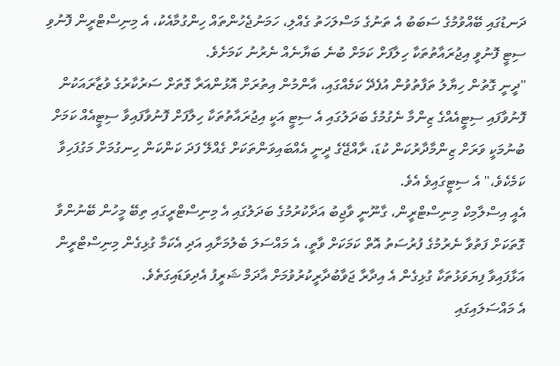ދަނޑުގައި ބޭއްވުމުގެ ސަބަބު އެ ތަނުގެ މަސްލަހަތު ގެއްލި، ހަމަނުޖެހުންތައް ހިންގުމާއެކު، އެ މިނިސްޓްރީން ފޮނުވި ސިޓީ ފޮނުވީ އިޖުރައާތުތަކާ ހިލާފަށް ކަމަށް ބުނެ ބަޔާނެއް ނެރުނު ކަމަށެވެ.
"ދީނީ ގޮތުން ހިޔާލު ތަފާތުވުން އުފެދޭ ކަމެއްގައި، އާންމުން އިތުރަށް އޮޅުންއަރާ ގޮތަށް ސަރުކާރުގެ ވުޒާރައަކުން ފޮނުވާފައި ސިޓީއެއްގެ ޒިންމާ ނެގުމުގެ ބަދަލުގައި އެ ސިޓީ އަކީ އިޖުރައާތުތަކާ ހިލާފަށް ފޮނުވާފައިވާ ސިޓީއެއް ކަމަށް ބުނުމަކީ ވަރަށް ޒިންމާދާރުކަން ކުޑަ، ރާއްޖޭގެ ދީނީ އެއްބައިވަންތަކަށް ގެއްލޭ ފަދަ ކަންކަން ހިނގުމަށް މަގުފަހިވާ ކަމެކެވެ،" އެ ސިޓީގައިވެ އެވެ.
އެއީ އިސްލާމިކް މިނިސްޓްރީން، ގާނޫނީ ވާޖިބު އަދާކުރުމުގެ ބަދަލުގައި އެ މިނިސްޓްރީގައި ތިބޭ މީހުން ބޭނުންވާ ގޮތަކަށް ފަތުވާ ނެރުމުގެ ފުރުސަތު އޮތް ކަމަކަށް ވާތީ، އެ މައްސަލަ ބެލުމަށާއި އަދި އެކަމާ ގުޅިގެން މިނިސްޓްރީން އަޅާފައިވާ ފިޔަވަޅުތަކާ ގުޅިގެން އެ އިދާރާ ޖަވާބުދާރީކުރުވުމަށް އާދަމް ޝަރީފު އެދިވަޑައިގަތެވެ.
އެ މައްސަލައިގައި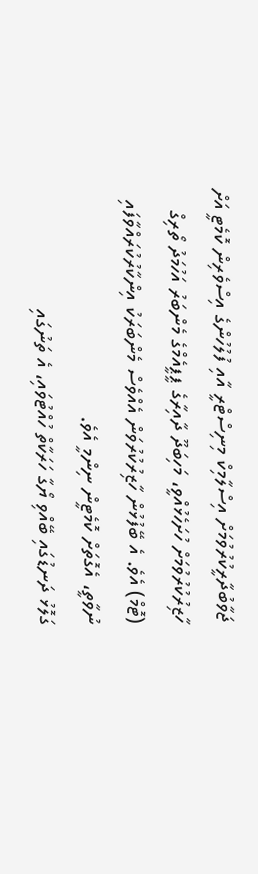ޖަވާބުދާރީކުރުވުމަށް އިސްލާމިކް މިނިސްޓްރީ އާއި ފުލުހުންގެ އިސްވެރިން ކޮމެޓީ އަށް ހާޒިރުކުރުވުމަށް ހުށަހެޅުއްވީ، މަހިބަދޫ ދާއިރާގެ ޕީޕީއެމްގެ މެންބަރު އަހުމަދު ތޯރިގް (ޓޮމް) އެވެ. އެ ބޭފުޅުން ހާޒިރުކުރުވަން އެއްވެސް މެންބަރަކު އިންކާރުކުރައްވާފައި ނުވާތީ، އެގޮތަށް ކޮމެޓީން ނިންމީ އެވެ.
ގަލޮޅު ދަނޑުގައި ބޭއްވި ޔޯގާ ހަރަކާތް ހުއްޓުވައި، އެ ތަނުގައި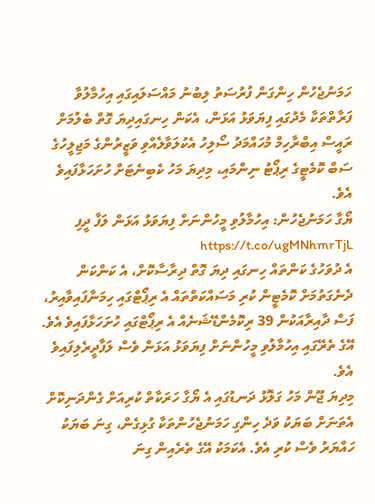ހަމަނުޖެހުން ހިންގަން ފުރުސަތު ލިބުނު މައްސަލައިގައި އިހުމާލުވާ ފަރާތްތަކާ މެދުގައި ފިޔަވަޅު އަޅަން، އެކަން ހިނގައިދިޔަ ގޮތް ބެލުމަށް ރައީސް އިބްރާހިމް މުހައްމަދު ސޯލިހު އެކުލަވާލެއްވި ވަޒީރުންގެ މަޖިލީހުގެ ސަބް ކޮމެޓީގެ ރިޕޯޓު ނިންމައި، މިދިޔަ މަހު ކެބިނެޓަށް ހުށަހަޅާފައިވެ އެވެ.
ޔޯގާ ހަމަނުޖެހުން: އިހުމާލުވި މީހުންނަށް ފިޔަވަޅު އަޅަން ލަފާ ދީފި https://t.co/ugMNhmrTjL
އެ ދުވަހުގެ ކަންތައް ހިނގައި ދިޔަ ގޮތް ދިރާސާކޮށް، އެ ކަންކަން ދެނެގަތުމަށް ކޮމެޓީން ކުރި މަސައްކަތްތައް އެ ރިޕޯޓްގައި ހިމަނާފައިވާއިރު، ފަސް ދާއިރާއަކުން 39 ރިކޮމެންޑޭޝަނެއް އެ ރިޕޯޓްގައި ހުށަހަޅާފައިވެ އެވެ. އޭގެ ތެރޭގައި އިހުމާލުވި މީހުންނަށް ފިޔަވަޅު އަޅަން ވެސް ލަފާދީރެލިފައިވެ އެވެ.
މިދިޔަ ޖޫން މަހު ގަލޮޅު ދަނޑުގައި އެ ޔޯގާ ހަރަކާތް ކުރިއަށް ގެންދަނިކޮށް އެތަނަށް ބަޔަކު ވަދެ ހިންގި ހަމަނުޖެހުންތަކާ ގުޅިގެން، ގިނަ ބަޔަކު ހައްޔަރު ވެސް ކުރި އެވެ. އެކަމަކު އޭގެ ތެރެއިން ގިނަ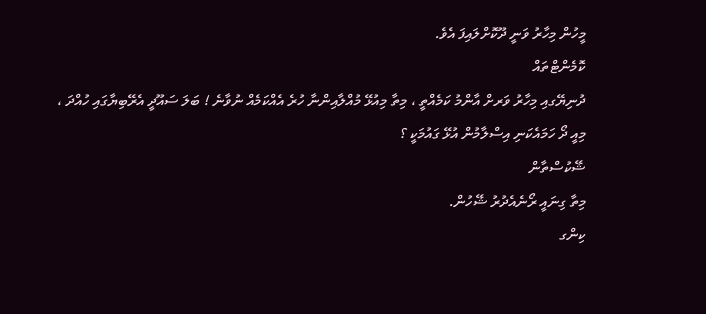މީހުން މިހާރު ވަނީ ދޫކޮށްލައިފަ އެވެ.
ކޮމެންޓްތައް
ދުނިޔޭގއި މިހާރު ވަރށް އާންމު ކަމެއްތީ ، މިތާ މިއުޅޭ މުއްލާއިންނާ ހުރެ އެއްކަމެއް ނުވާނެ ! ބަލަ ސައޫދީ އެރޭބިޔާގައި ހުއްދަ ، މިއީ ދޯ ހަމައެކަނި އިސްލާމުން އުޅޭ ގައުމަކީ ؟
ޝޭކުސްތާން
މިތާ ގިނައީ ރޯނެއެދުރު ޝޭހުން.
ކިންގ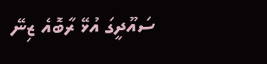ސައޫދީގަ އުޅޭ ރާބޮއެ ޒިނޭ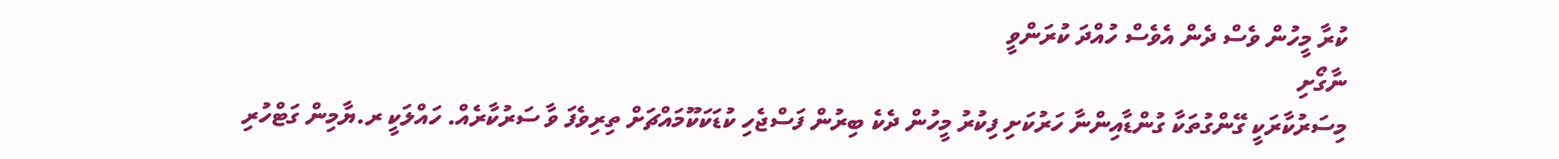ކުރާ މީހުން ވެސް ދެން އެވެސް ހުއްދަ ކުރަންވީ
ނާގޯށި
މިސަރުކާރަކީ ގޭންގުތަކާ ގުންޑާއިންނާ ހަރުކަށި ފިކުރު މީހުން ދެކެ ބިރުން ފަސްޖެހި ކުޑަކަކޫމައްޗަށް ތިރިވެފަ ވާ ސަރުކާރެއް. ހައްލަކީ ރ.ޔާމިން ގަޓްހުރި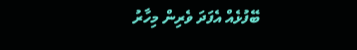ބޭފުޅެއް އެފަދަ ވެރިން މިހާރު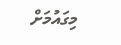މިގައުމަށް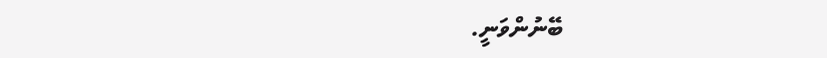ބޭނުންވަނީ.